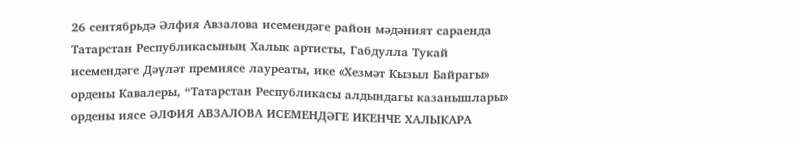26 сентябрьдә Әлфия Авзалова исемендәге район мәдәният сараенда Татарстан Республикасының Халык артисты, Габдулла Тукай исемендәге Дәүләт премиясе лауреаты, ике «Хезмәт Кызыл Байрагы» ордены Кавалеры, “Татарстан Республикасы алдындагы казанышлары» ордены иясе ӘЛФИЯ АВЗАЛОВА ИСЕМЕНДӘГЕ ИКЕНЧЕ ХАЛЫКАРА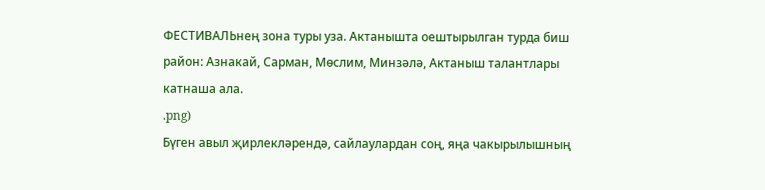ФЕСТИВАЛЬнең зона туры уза. Актанышта оештырылган турда биш район: Азнакай, Сарман, Мөслим, Минзәлә, Актаныш талантлары катнаша ала.
.png)
Бүген авыл җирлекләрендә, сайлаулардан соң, яңа чакырылышның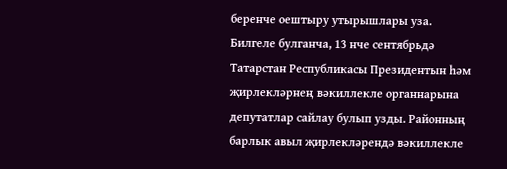беренче оештыру утырышлары уза. Билгеле булганча, 13 нче сентябрьдә Татарстан Республикасы Президентын һәм җирлекләрнең вәкиллекле органнарына депутатлар сайлау булып узды. Районның барлык авыл җирлекләрендә вәкиллекле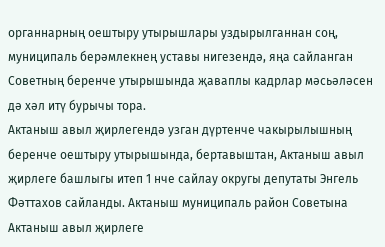органнарның оештыру утырышлары уздырылганнан соң, муниципаль берәмлекнең уставы нигезендә, яңа сайланган Советның беренче утырышында җаваплы кадрлар мәсьәләсен дә хәл итү бурычы тора.
Актаныш авыл җирлегендә узган дүртенче чакырылышның беренче оештыру утырышында, бертавыштан, Актаныш авыл җирлеге башлыгы итеп 1 нче сайлау округы депутаты Энгель Фәттахов сайланды. Актаныш муниципаль район Советына Актаныш авыл җирлеге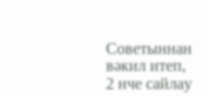Советыннан вәкил итеп, 2 нче сайлау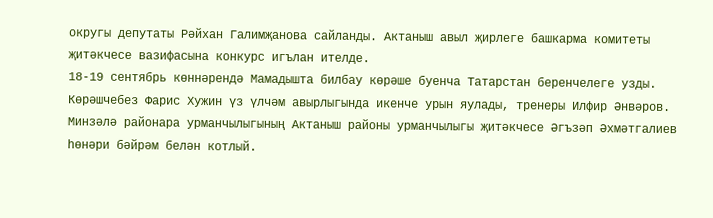округы депутаты Рәйхан Галимҗанова сайланды. Актаныш авыл җирлеге башкарма комитеты җитәкчесе вазифасына конкурс игълан ителде.
18-19 сентябрь көннәрендә Мамадышта билбау көрәше буенча Татарстан беренчелеге узды. Көрәшчебез Фарис Хужин үз үлчәм авырлыгында икенче урын яулады, тренеры Илфир Әнвәров.
Минзәлә районара урманчылыгының Актаныш районы урманчылыгы җитәкчесе Әгъзәп Әхмәтгалиев һөнәри бәйрәм белән котлый.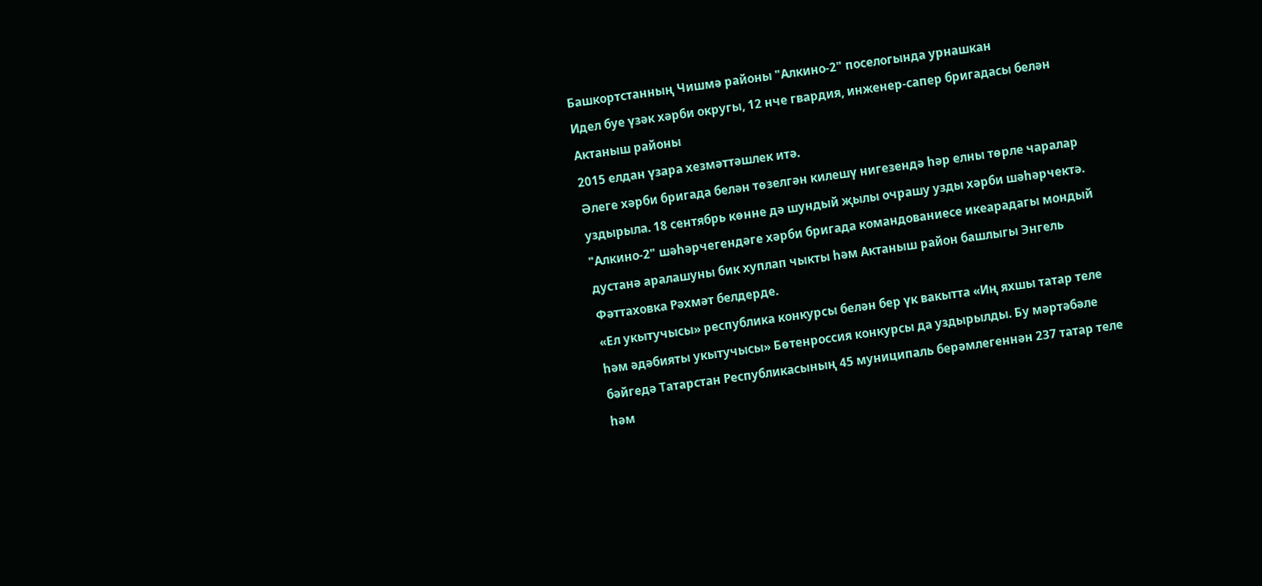Башкортстанның Чишмә районы "Алкино-2" поселогында урнашкан
Идел буе үзәк хәрби округы, 12 нче гвардия, инженер-сапер бригадасы белән Актаныш районы
2015 елдан үзара хезмәттәшлек итә.
Әлеге хәрби бригада белән төзелгән килешү нигезендә һәр елны төрле чаралар уздырыла. 18 сентябрь көнне дә шундый җылы очрашу узды хәрби шәһәрчектә.
"Алкино-2" шәһәрчегендәге хәрби бригада командованиесе икеарадагы мондый дустанә аралашуны бик хуплап чыкты һәм Актаныш район башлыгы Энгель Фәттаховка Рәхмәт белдерде.
«Ел укытучысы» республика конкурсы белән бер үк вакытта «Иң яхшы татар теле һәм әдәбияты укытучысы» Бөтенроссия конкурсы да уздырылды. Бу мәртәбәле бәйгедә Татарстан Республикасының 45 муниципаль берәмлегеннән 237 татар теле һәм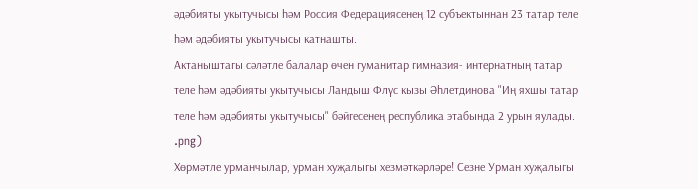әдәбияты укытучысы һәм Россия Федерациясенең 12 субъектыннан 23 татар теле һәм әдәбияты укытучысы катнашты.
Актаныштагы сәләтле балалар өчен гуманитар гимназия- интернатның татар теле һәм әдәбияты укытучысы Ландыш Флүс кызы Әһлетдинова "Иң яхшы татар теле һәм әдәбияты укытучысы" бәйгесенең республика этабында 2 урын яулады.
.png)
Хөрмәтле урманчылар, урман хуҗалыгы хезмәткәрләре! Сезне Урман хуҗалыгы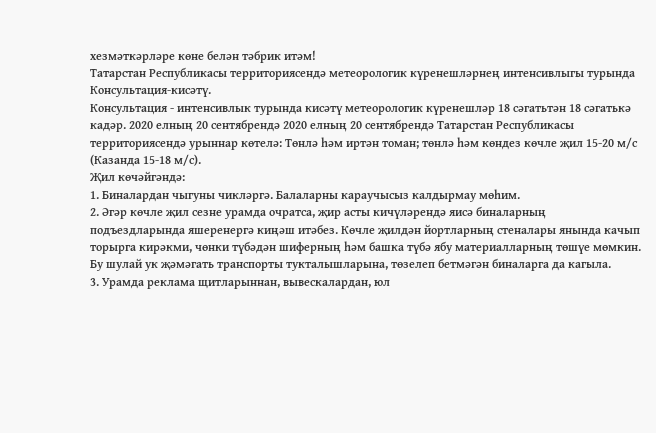хезмәткәрләре көне белән тәбрик итәм!
Татарстан Республикасы территориясендә метеорологик күренешләрнең интенсивлыгы турында Консультация-кисәтү.
Консультация - интенсивлык турында кисәтү метеорологик күренешләр 18 сәгатьтән 18 сәгатькә кадәр. 2020 елның 20 сентябрендә 2020 елның 20 сентябрендә Татарстан Республикасы территориясендә урыннар көтелә: Төнлә һәм иртән томан; төнлә һәм көндез көчле җил 15-20 м/с (Казанда 15-18 м/с).
Җил көчәйгәндә:
1. Биналардан чыгуны чикләргә. Балаларны караучысыз калдырмау мөһим.
2. Әгәр көчле җил сезне урамда очратса, җир асты кичүләрендә яисә биналарның подъездларында яшеренергә киңәш итәбез. Көчле җилдән йортларның стеналары янында качып торырга кирәкми, чөнки түбәдән шиферның һәм башка түбә ябу материалларның төшүе мөмкин. Бу шулай ук җәмәгать транспорты тукталышларына, төзелеп бетмәгән биналарга да кагыла.
3. Урамда реклама щитларыннан, вывескалардан, юл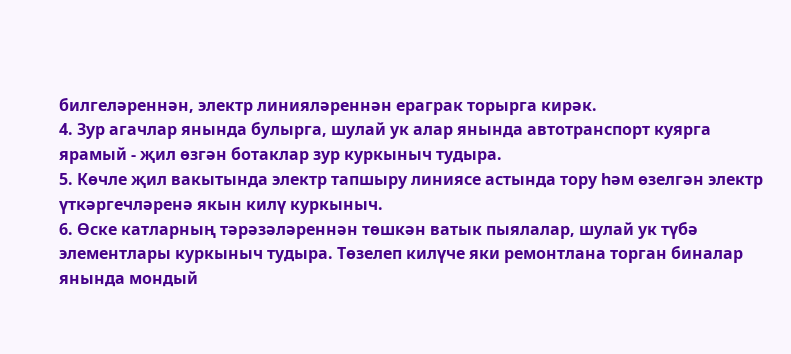билгеләреннән, электр линияләреннән ераграк торырга кирәк.
4. Зур агачлар янында булырга, шулай ук алар янында автотранспорт куярга ярамый - җил өзгән ботаклар зур куркыныч тудыра.
5. Көчле җил вакытында электр тапшыру линиясе астында тору һәм өзелгән электр үткәргечләренә якын килү куркыныч.
6. Өске катларның тәрәзәләреннән төшкән ватык пыялалар, шулай ук түбә элементлары куркыныч тудыра. Төзелеп килүче яки ремонтлана торган биналар янында мондый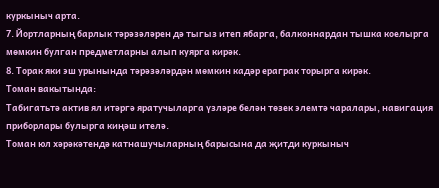куркыныч арта.
7. Йортларның барлык тәрәзәләрен дә тыгыз итеп ябарга, балконнардан тышка коелырга мөмкин булган предметларны алып куярга кирәк.
8. Торак яки эш урынында тәрәзәләрдән мөмкин кадәр ераграк торырга кирәк.
Томан вакытында:
Табигатьтә актив ял итәргә яратучыларга үзләре белән төзек элемтә чаралары, навигация приборлары булырга киңәш ителә.
Томан юл хәрәкәтендә катнашучыларның барысына да җитди куркыныч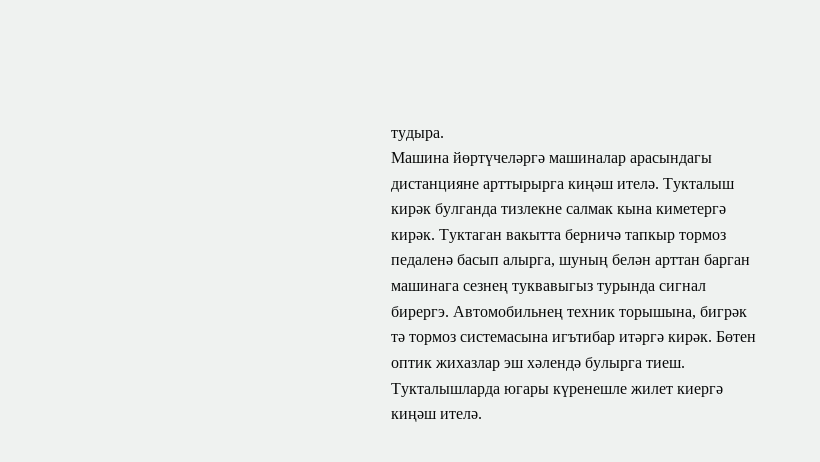тудыра.
Машина йөртүчеләргә машиналар арасындагы дистанцияне арттырырга киңәш ителә. Тукталыш кирәк булганда тизлекне салмак кына киметергә кирәк. Туктаган вакытта берничә тапкыр тормоз педаленә басып алырга, шуның белән арттан барган машинага сезнең туквавыгыз турында сигнал бирергэ. Автомобильнең техник торышына, бигрәк тә тормоз системасына игътибар итәргә кирәк. Бөтен оптик жихазлар эш хәлендә булырга тиеш. Тукталышларда югары күренешле жилет киергә киңәш ителә.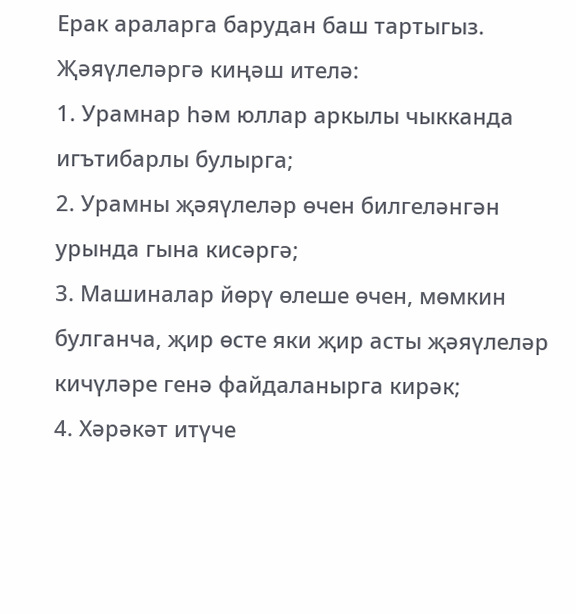Ерак араларга барудан баш тартыгыз.
Җәяүлеләргә киңәш ителә:
1. Урамнар һәм юллар аркылы чыкканда игътибарлы булырга;
2. Урамны җәяүлеләр өчен билгеләнгән урында гына кисәргә;
3. Машиналар йөрү өлеше өчен, мөмкин булганча, җир өсте яки җир асты җәяүлеләр кичүләре генә файдаланырга кирәк;
4. Хәрәкәт итүче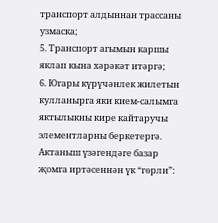транспорт алдыннан трассаны узмаска;
5. Транспорт агымын каршы яклап кына хәрәкәт итәргә;
6. Югары күрүчәнлек жилетын кулланырга яки кием-салымга яктылыкны кире кайтаручы элементларны беркетергә.
Актаныш үзәгендәге базар җомга иртәсеннән үк “гөрли”: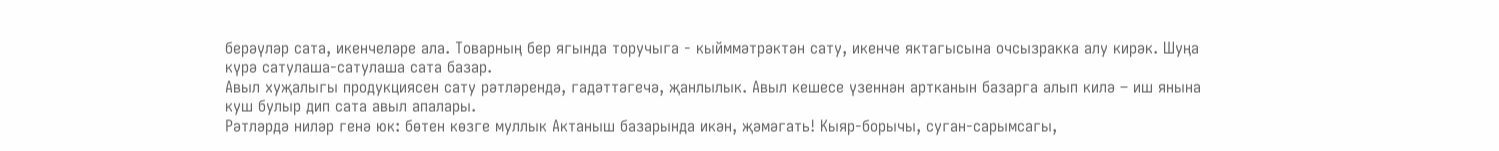берәүләр сата, икенчеләре ала. Товарның бер ягында торучыга - кыйммәтрәктән сату, икенче яктагысына очсызракка алу кирәк. Шуңа күрә сатулаша-сатулаша сата базар.
Авыл хуҗалыгы продукциясен сату рәтләрендә, гадәттәгечә, җанлылык. Авыл кешесе үзеннән артканын базарга алып килә – иш янына куш булыр дип сата авыл апалары.
Рәтләрдә ниләр генә юк: бөтен көзге муллык Актаныш базарында икән, җәмәгать! Кыяр-борычы, суган-сарымсагы,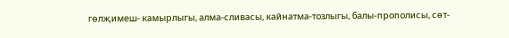гөлҗимеш- камырлыгы, алма-сливасы, кайнатма-тозлыгы, балы-прополисы, сөт-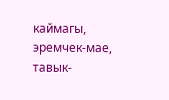каймагы, эремчек-мае, тавык-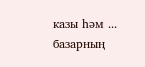казы һәм ... базарның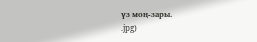үз моң-зары.
.jpg)